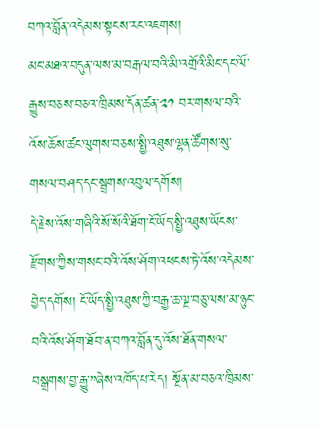བཀའ་བློན་འདེམས་སྟངས་རང་འཇགས།
མང་མཐའ་བདུན་ལས་མ་བརྒལ་བའི་མི་འགྲོའི་མིང་དང་ལོ་རྒྱུས་བཅས་བཅའ་ཁྲིམས་དོན་ཚན་༢༡ བར་གསལ་བའི་འོས་ཆོས་ཚང་ལུགས་བཅས་སྤྱི་འཐུས་ལྷན་ཚོགས་སུ་གསལ་བཤད་དང་སྦྲགས་འབུལ་དགོས།
དེ་རྗེས་འོས་གཞིའི་སོ་སོའི་ཐོག་ངོ་ཡོད་སྤྱི་འཐུས་ཡོངས་རྫོགས་ཀྱིས་གསང་བའི་འོས་ཤོག་འཕངས་ཏེ་འོས་འདེམས་བྱེད་དགོས། ངོ་ཡོད་སྤྱི་འཐུས་ཀྱི་བརྒྱ་ཆ་ལྔ་བཅུ་ལས་མ་ཉུང་བའི་འོས་ཤོག་ཐོབ་ན་བཀའ་བློན་དུ་འོས་ཐོན་གསལ་བསྒྲགས་བྱ་རྒྱུ་”ཞེས་འཁོད་པ་རེད། སྔོན་མ་བཅའ་ཁྲིམས་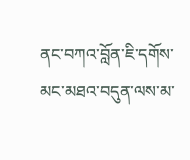ནང་བཀའ་བློན་ཇི་དགོས་མང་མཐའ་བདུན་ལས་མ་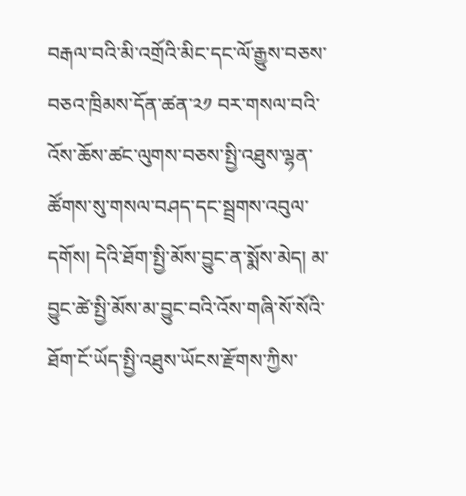བརྒལ་བའི་མི་འགྲོའི་མིང་དང་ལོ་རྒྱུས་བཅས་བཅའ་ཁྲིམས་དོན་ཚན་༢༡ བར་གསལ་བའི་འོས་ཆོས་ཚང་ལུགས་བཅས་སྤྱི་འཐུས་ལྷན་ཚོགས་སུ་གསལ་བཤད་དང་སྦྲགས་འབུལ་དགོས། དེའི་ཐོག་སྤྱི་མོས་བྱུང་ན་སྨོས་མེད། མ་བྱུང་ཚེ་སྤྱི་མོས་མ་བྱུང་བའི་འོས་གཞི་སོ་སོའི་ཐོག་ངོ་ཡོད་སྤྱི་འཐུས་ཡོངས་རྫོགས་ཀྱིས་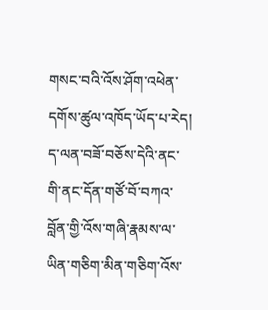གསང་བའི་འོས་ཤོག་འཕེན་དགོས་ཚུལ་འཁོད་ཡོད་པ་རེད། ད་ལན་བཟོ་བཅོས་དེའི་ནང་གི་ནང་དོན་གཙོ་བོ་བཀའ་བློན་གྱི་འོས་གཞི་རྣམས་ལ་ཡིན་གཅིག་མིན་གཅིག་འོས་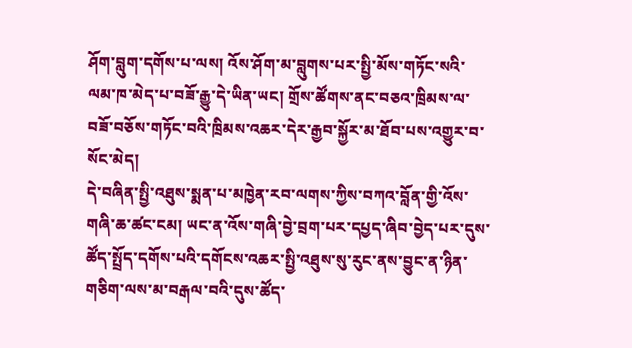ཤོག་བླུག་དགོས་པ་ལས། འོས་ཤོག་མ་བླུགས་པར་སྤྱི་མོས་གཏོང་སའི་ལམ་ཁ་མེད་པ་བཟོ་རྒྱུ་དེ་ཡིན་ཡང། གྲོས་ཚོགས་ནང་བཅའ་ཁྲིམས་ལ་བཟོ་བཅོས་གཏོང་བའི་ཁྲིམས་འཆར་དེར་རྒྱབ་སྐྱོར་མ་ཐོབ་པས་འགྱུར་བ་སོང་མེད།
དེ་བཞིན་སྤྱི་འཐུས་སྨན་པ་མཁྱེན་རབ་ལགས་ཀྱིས་བཀའ་བློན་གྱི་འོས་གཞི་ཆ་ཚང་ངམ། ཡང་ན་འོས་གཞི་བྱེ་བྲག་པར་དཔྱད་ཞིབ་བྱེད་པར་དུས་ཚོད་སྤྲོད་དགོས་པའི་དགོངས་འཆར་སྤྱི་འཐུས་སུ་རུང་ནས་བྱུང་ན་ཉིན་གཅིག་ལས་མ་བརྒལ་བའི་དུས་ཚོད་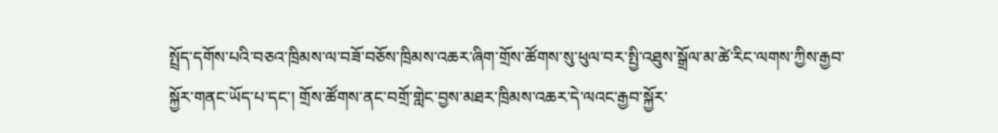སྤྲོད་དགོས་པའི་བཅའ་ཁྲིམས་ལ་བཟོ་བཅོས་ཁྲིམས་འཆར་ཞིག་གྲོས་ཚོགས་སུ་ཕུལ་བར་སྤྱི་འཐུས་སྒྲོལ་མ་ཚེ་རིང་ལགས་ཀྱིས་རྒྱབ་སྐྱོར་གནང་ཡོད་པ་དང་། གྲོས་ཚོགས་ནང་བགྲོ་གླེང་བྱས་མཐར་ཁྲིམས་འཆར་དེ་ལའང་རྒྱབ་སྐྱོར་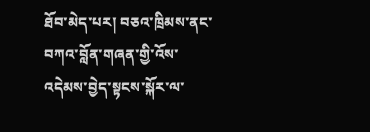ཐོབ་མེད་པར། བཅའ་ཁྲིམས་ནང་བཀའ་བློན་གཞན་གྱི་འོས་འདེམས་བྱེད་སྟངས་སྐོར་ལ་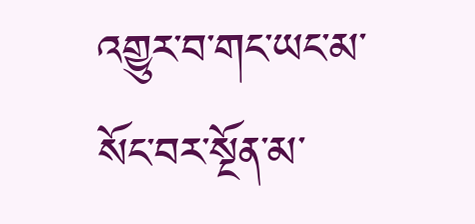འགྱུར་བ་གང་ཡང་མ་སོང་བར་སྔོན་མ་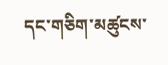དང་གཅིག་མཚུངས་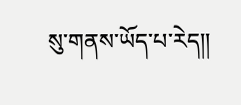སུ་གནས་ཡོད་པ་རེད།།